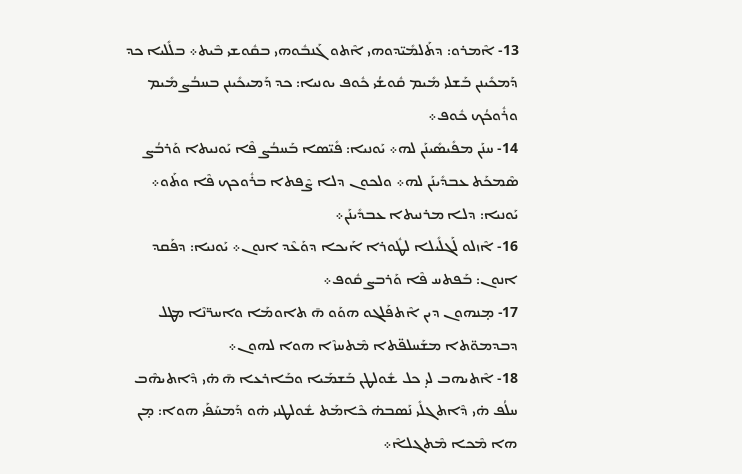13- ܐܶܡܪܘ: ܕܬܰܠܡܺܝ̈ܕܘܗܝ ܐܶܬܘ ܓܰܢܒܽܘܗܝ ܒܩܽܘܫܝ ܒܶܝܬ܀ ܒܠܺܠܝܐ ܟܕ ܕܰܡܟܺܝܢܢ ܒܰܫܠܝ ܡܺܝܡ ܩܽܘܫܳܝ ܟܽܘܦ ܝܘܢܝܐ: ܟܕ ܕܰܡܝܟܺܝܢܢ ܒܚܒܳܨ ܡܺܝܡ ܘܪܽܘܟܳܟ ܟܽܘܦ܀
14- ܚܢܰܢ ܡܦܺܝܣܺܝܢܰܢ ܠܗ܀ ܝܰܘܢܝܐ: ܦܺܝ̈ܣܐ ܒܰܚܒܳܨ ܦܶܐ ܝܰܘܢܝܬܐ ܘܰܪܒܳܨ ܣܶܡܟܰܬ ܥܒܕܺܝܢܰܢ ܠܗ܀ ܘܠܟܘܢ ܕܠܐ ܨܶܦܬܐ ܒܪܽܘܟܟ ܦܶܐ ܘܬܰܘ܀ ܝܰܘܢܝܐ: ܕܠܐ ܡܪܢܝܬܐ ܥܒܕܺܝܢܰܢ܀
16- ܐܶܙܠܘ ܠܰܓܠܺܝܠܐ ܠܛܽܘܪܐ ܐܰܝܟܐ ܕܘܰܥܶܕ ܐܢܘܢ܀ ܝܰܘܢܝܐ: ܕܦܰܩܕ ܐܢܘܢ: ܒܰܦܬܚ ܦܶܐ ܘܰܪܒܨ ܩܽܘܦ܀
17- ܡ̣ܢܗܘܢ ܕܝܢ ܐܶܬܦܰܠܓܘ ܗܘܰܘ ܗ̄ ܬܐܘܡܰܐ ܘܐܚܪ̈ܢܶܐ ܡܛܠ ܕܒܕܡܘ̈ܬܐ ܡܫܰܚܠܦ̈ܬܐ ܡܶܬܚܙܶܐ ܗܘܐ ܠܗܘܢ܀
18- ܐܶܬܝܗܒ ܠܝ̣ ܟܠ ܫܽܘܠܛܢ ܒܰܫܡܰܝܐ ܘܒܰܐܪܥܐ ܗ̄ ܗ̇ܝ ܕܶܐܬܝܗܶܒ ܚܠܳܦ ܗ̇ܝ ܕܶܐܬܓܠܺܝ ܢܰܣܒܗ̇ ܟܶܐܡܰܬ ܫܽܘܠܛܢܝ ܗ̇ܘ ܕܰܡܚܰܦܰܝ ܗܘܐ: ܡ̣ܢ ܗܐ ܡܶܟܐ ܡܶܬܓܠܐܶ܀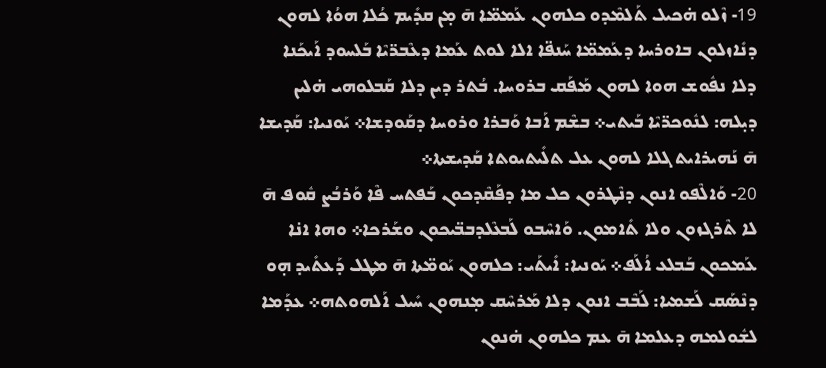19- ܙܶܠܘ ܗ̇ܟܝܠ ܬܰܠܡܶܕܘ ܟܠܗܘܢ ܥܰܡܡ̈ܐ ܗ̄ ܡ̣ܢ ܩܕܺܝܡ ܟܳܠܐ ܗܘܳܐ ܠܗܘܢ ܕܢܺܐܙܠܘܢ ܒܐܘܪܚܐ ܕܥܰܡܡ̈ܐ ܚܰܢܦ̈ܐ ܐܠܐ ܠܘܬ ܥܰܡܐ ܕܥܶܒܪ̈ܝܶܐ ܒܰܠܚܘܕ ܐܰܝܟܰܢܐ ܕܠܐ ܢܦܽܘܫ ܗܘܐ ܠܗܘܢ ܡܰܦܰܩ ܒܪܘܚܐ. ܒܳܬܪ ܕܝܢ ܕܠܐ ܩܰܒܠܘܗܝ ܗ̇ܠܝܢ ܕܝ̣ܠܗ: ܠܢܽܘܟܪ̈ܝܶܐ ܒܰܝܬܝ܀ ܒܫܶܡ ܐܰܒܐ ܘܰܒܪܐ ܘܪܘܚܐ ܕܩܰܘܕܫܐ܀ ܝܰܘܢܝܐ: ܩܰܕܝܫܐ ܗ̄ ܢܰܗܝܪܐܝܬ ܓܠܐ ܠܗܘܢ ܥܠ ܬܠܺܝܬܝܘܬܐ ܩܰܕܝܫܬܐ܀
20- ܘܰܐܠܶܦܘ ܐܢܘܢ ܕܢܶܛܪܘܢ ܟܠ ܡܐ ܕܦܰܩܶܕܟܘܢ ܒܰܦܬܚ ܦܶܐ ܘܰܪܒܳܨ ܩܽܘܦ ܗ̄ ܠܐ ܬܶܪܓܙܘܢ ܘܠܐ ܬܺܐܡܘܢ. ܘܰܐܚܶܒܘ ܠܰܒܥܶܠܕܒܒ̈ܝܟܘܢ ܘܫܰܪܟܐ܀ ܘܗܐ ܐܢ̇ܐ ܥܰܡܟܘܢ ܒܰܒܠܥ ܐܳܠܰܦ܀ ܝܰܘܢܝܐ: ܐܺܝܬܰܝ: ܟܠܗܘܢ ܝܰܘܡ̈ܬܐ ܗ̄ ܡܛܠ ܕܰܥܬܺܝܕ ܗ̣ܘ ܕܢܶܣܰܩ ܠܰܫܡܝܐ: ܠܰܒܶܒ ܐܢܘܢ ܕܠܐ ܡܰܪܚܶܩ ܡ̣ܢܗܘܢ ܚܺܝܠ ܐܰܠܗܘܬܗ܀ ܥܕܰܡܐ ܠܫܽܘܠܡܗ ܕܥܠܡܐ ܗ̄ ܥܡ ܟܠܗܘܢ ܗ̇ܢܘܢ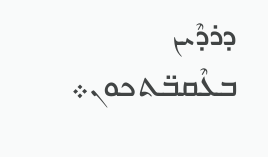ܕܪܕܶܝܢ ܒܥܶܩܒ̈ܬܟܘܢ܀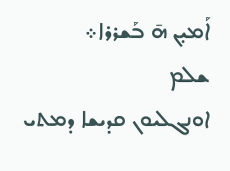ܐܰܡܝ̣ܢ ܗ̄ ܒܰܫܪܪܐ܀
ܫܠܡ
ܐܘܢܓܠܝܘܢ ܩܕܝܫܐ ܕܡܬܝ